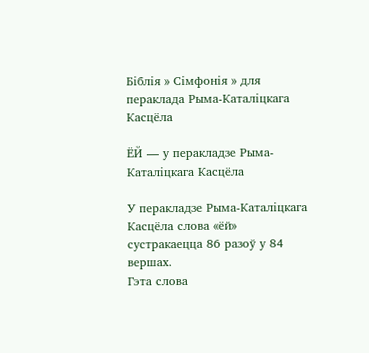Біблія » Сімфонія » для пераклада Рыма-Каталіцкага Касцёла

ЁЙ — у перакладзе Рыма-Каталіцкага Касцёла

У перакладзе Рыма-Каталіцкага Касцёла слова «ёй» сустракаецца 86 разоў у 84 вершах.
Гэта слова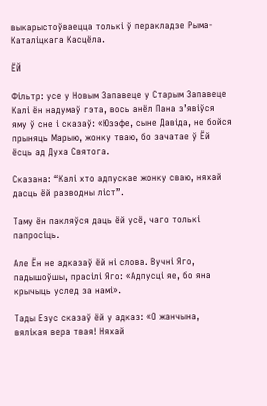выкарыстоўваецца толькі ў перакладзе Рыма-Каталіцкага Касцёла.

ЁЙ

Фільтр: усе у Новым Запавеце у Старым Запавеце
Калі ён надумаў гэта, вось анёл Пана з’явіўся яму ў сне і сказаў: «Юзэфе, сыне Давіда, не бойся прыняць Марыю, жонку тваю, бо зачатае ў Ёй ёсць ад Духа Святога.

Сказана: “Калі хто адпускае жонку сваю, няхай дасць ёй разводны ліст”.

Таму ён пакляўся даць ёй усё, чаго толькі папросіць.

Але Ён не адказаў ёй ні слова. Вучні Яго, падышоўшы, прасілі Яго: «Адпусці яе, бо яна крычыць услед за намі».

Тады Езус сказаў ёй у адказ: «О жанчына, вялікая вера твая! Няхай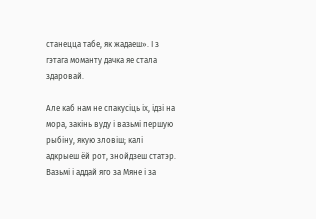станецца табе, як жадаеш». І з гэтага моманту дачка яе стала здаровай.

Але каб нам не спакусіць іх, ідзі на мора, закінь вуду і вазьмі першую рыбіну, якую зловіш; калі адкрыеш ёй рот, знойдзеш статэр. Вазьмі і аддай яго за Мяне і за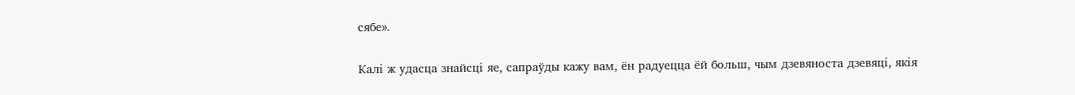сябе».

Калі ж удасца знайсці яе, сапраўды кажу вам, ён радуецца ёй больш, чым дзевяноста дзевяці, якія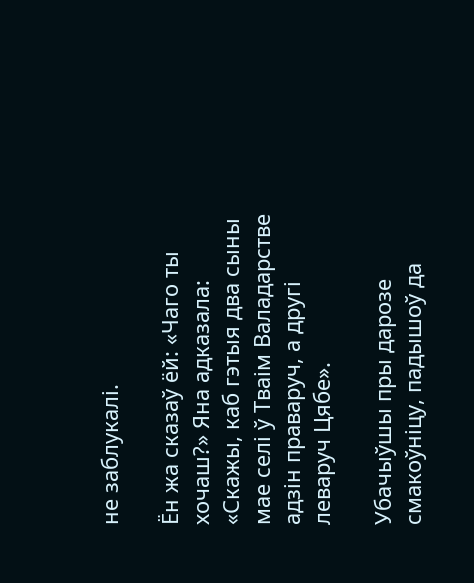не заблукалі.

Ён жа сказаў ёй: «Чаго ты хочаш?» Яна адказала: «Скажы, каб гэтыя два сыны мае селі ў Тваім Валадарстве адзін праваруч, а другі леваруч Цябе».

Убачыўшы пры дарозе смакоўніцу, падышоў да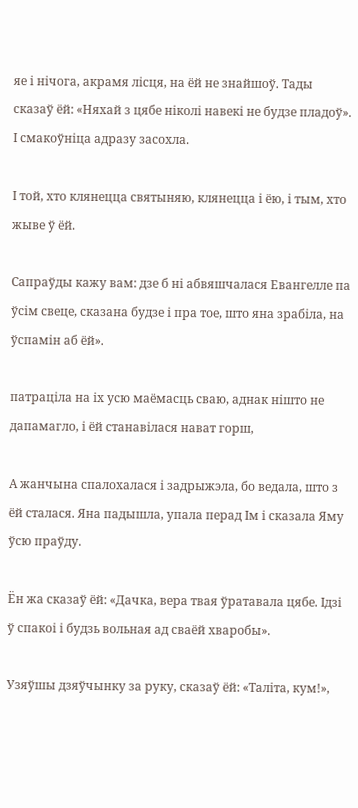яе і нічога, акрамя лісця, на ёй не знайшоў. Тады сказаў ёй: «Няхай з цябе ніколі навекі не будзе пладоў». І смакоўніца адразу засохла.

І той, хто клянецца святыняю, клянецца і ёю, і тым, хто жыве ў ёй.

Сапраўды кажу вам: дзе б ні абвяшчалася Евангелле па ўсім свеце, сказана будзе і пра тое, што яна зрабіла, на ўспамін аб ёй».

патраціла на іх усю маёмасць сваю, аднак нішто не дапамагло, і ёй станавілася нават горш,

А жанчына спалохалася і задрыжэла, бо ведала, што з ёй сталася. Яна падышла, упала перад Ім і сказала Яму ўсю праўду.

Ён жа сказаў ёй: «Дачка, вера твая ўратавала цябе. Ідзі ў спакоі і будзь вольная ад сваёй хваробы».

Узяўшы дзяўчынку за руку, сказаў ёй: «Таліта, кум!»,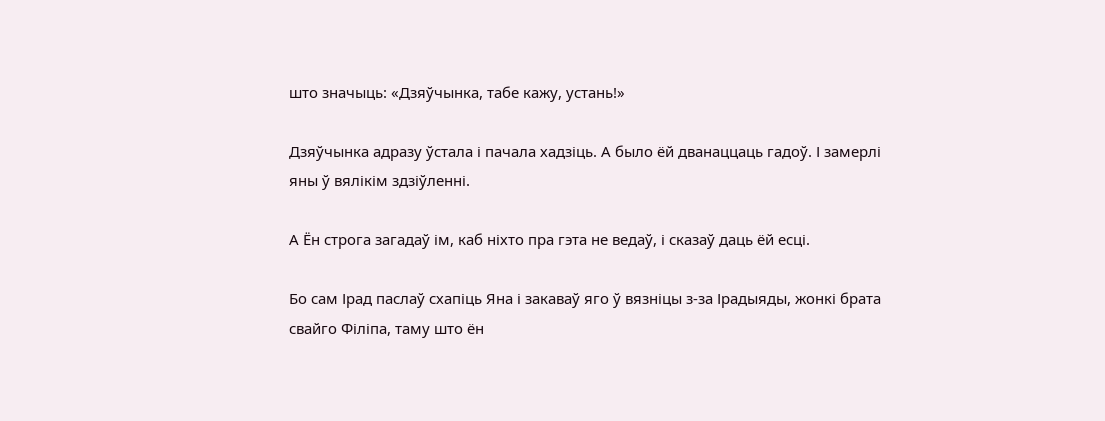што значыць: «Дзяўчынка, табе кажу, устань!»

Дзяўчынка адразу ўстала і пачала хадзіць. А было ёй дванаццаць гадоў. І замерлі яны ў вялікім здзіўленні.

А Ён строга загадаў ім, каб ніхто пра гэта не ведаў, і сказаў даць ёй есці.

Бо сам Ірад паслаў схапіць Яна і закаваў яго ў вязніцы з-за Ірадыяды, жонкі брата свайго Філіпа, таму што ён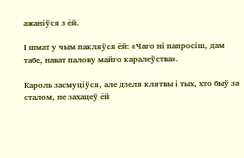ажаніўся з ёй.

І шмат у чым пакляўся ёй: «Чаго ні папросіш, дам табе, нават палову майго каралеўства».

Кароль засмуціўся, але дзеля клятвы і тых, хто быў за сталом, не захацеў ёй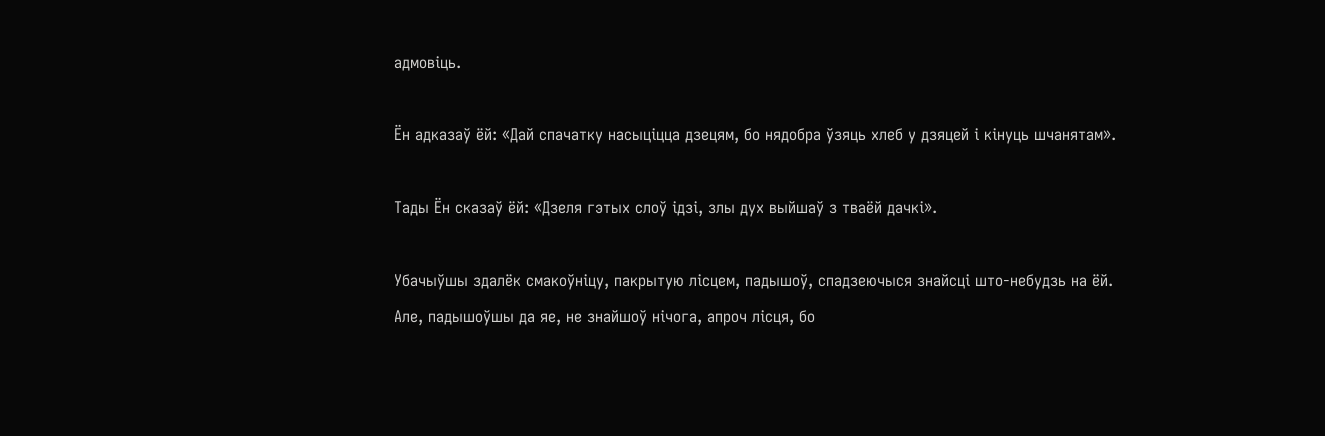адмовіць.

Ён адказаў ёй: «Дай спачатку насыціцца дзецям, бо нядобра ўзяць хлеб у дзяцей і кінуць шчанятам».

Тады Ён сказаў ёй: «Дзеля гэтых слоў ідзі, злы дух выйшаў з тваёй дачкі».

Убачыўшы здалёк смакоўніцу, пакрытую лісцем, падышоў, спадзеючыся знайсці што-небудзь на ёй. Але, падышоўшы да яе, не знайшоў нічога, апроч лісця, бо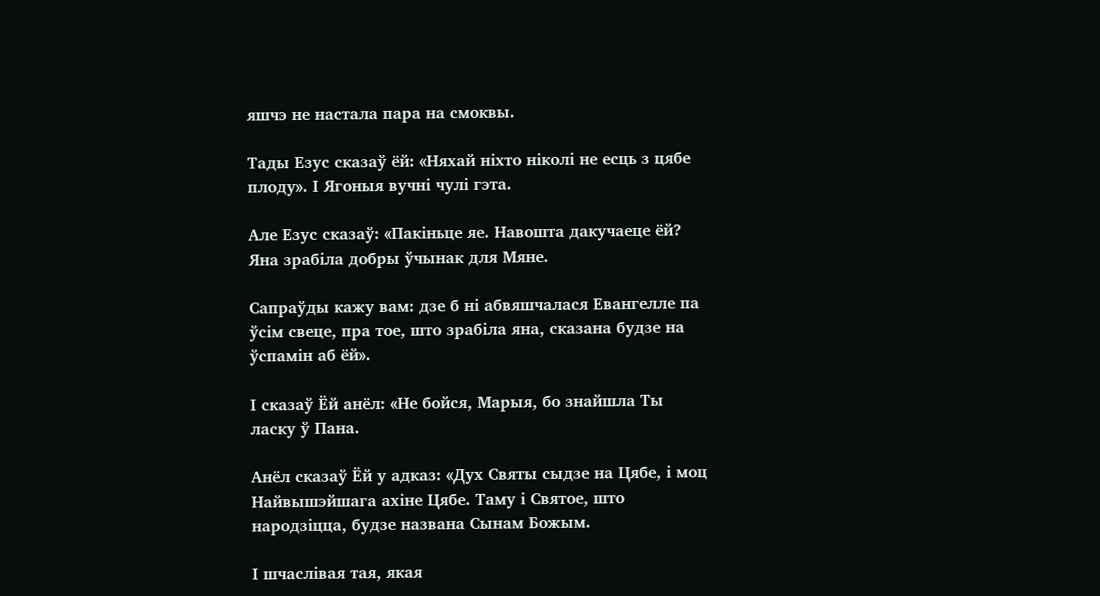яшчэ не настала пара на смоквы.

Тады Езус сказаў ёй: «Няхай ніхто ніколі не есць з цябе плоду». І Ягоныя вучні чулі гэта.

Але Езус сказаў: «Пакіньце яе. Навошта дакучаеце ёй? Яна зрабіла добры ўчынак для Мяне.

Сапраўды кажу вам: дзе б ні абвяшчалася Евангелле па ўсім свеце, пра тое, што зрабіла яна, сказана будзе на ўспамін аб ёй».

І сказаў Ёй анёл: «Не бойся, Марыя, бо знайшла Ты ласку ў Пана.

Анёл сказаў Ёй у адказ: «Дух Святы сыдзе на Цябе, і моц Найвышэйшага ахіне Цябе. Таму і Святое, што народзіцца, будзе названа Сынам Божым.

І шчаслівая тая, якая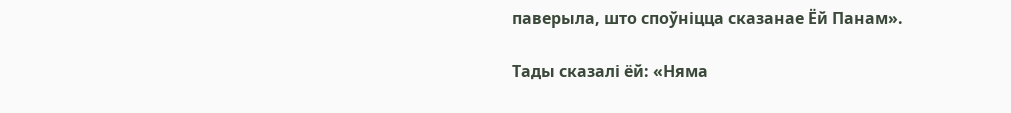паверыла, што споўніцца сказанае Ёй Панам».

Тады сказалі ёй: «Няма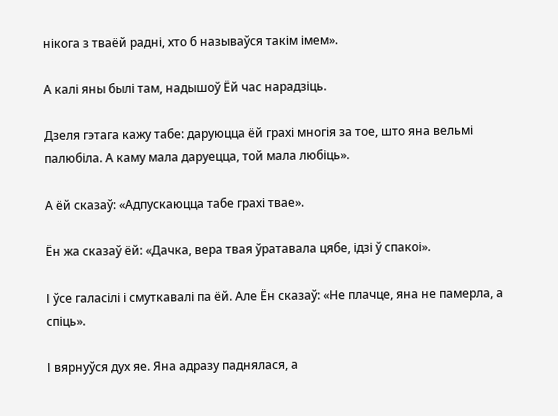нікога з тваёй радні, хто б называўся такім імем».

А калі яны былі там, надышоў Ёй час нарадзіць.

Дзеля гэтага кажу табе: даруюцца ёй грахі многія за тое, што яна вельмі палюбіла. А каму мала даруецца, той мала любіць».

А ёй сказаў: «Адпускаюцца табе грахі твае».

Ён жа сказаў ёй: «Дачка, вера твая ўратавала цябе, ідзі ў спакоі».

І ўсе галасілі і смуткавалі па ёй. Але Ён сказаў: «Не плачце, яна не памерла, а спіць».

І вярнуўся дух яе. Яна адразу паднялася, а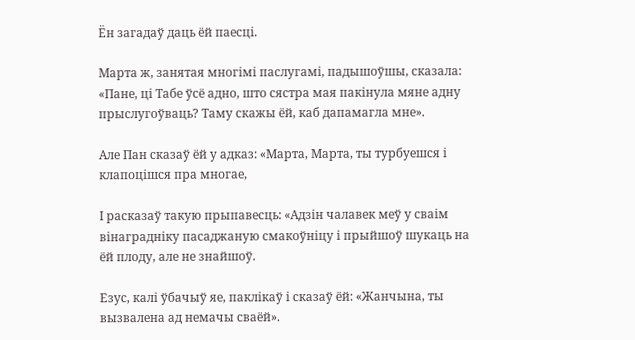Ён загадаў даць ёй паесці.

Марта ж, занятая многімі паслугамі, падышоўшы, сказала: «Пане, ці Табе ўсё адно, што сястра мая пакінула мяне адну прыслугоўваць? Таму скажы ёй, каб дапамагла мне».

Але Пан сказаў ёй у адказ: «Марта, Марта, ты турбуешся і клапоцішся пра многае,

І расказаў такую прыпавесць: «Адзін чалавек меў у сваім вінаградніку пасаджаную смакоўніцу і прыйшоў шукаць на ёй плоду, але не знайшоў.

Езус, калі ўбачыў яе, паклікаў і сказаў ёй: «Жанчына, ты вызвалена ад немачы сваёй».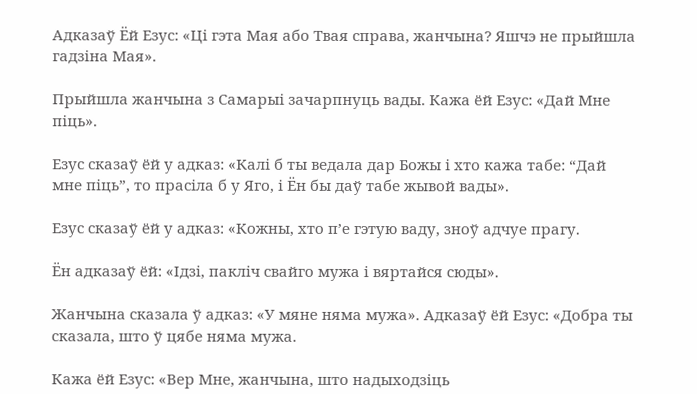Адказаў Ёй Езус: «Ці гэта Мая або Твая справа, жанчына? Яшчэ не прыйшла гадзіна Мая».

Прыйшла жанчына з Самарыі зачарпнуць вады. Кажа ёй Езус: «Дай Мне піць».

Езус сказаў ёй у адказ: «Калі б ты ведала дар Божы і хто кажа табе: “Дай мне піць”, то прасіла б у Яго, і Ён бы даў табе жывой вады».

Езус сказаў ёй у адказ: «Кожны, хто п’е гэтую ваду, зноў адчуе прагу.

Ён адказаў ёй: «Ідзі, пакліч свайго мужа і вяртайся сюды».

Жанчына сказала ў адказ: «У мяне няма мужа». Адказаў ёй Езус: «Добра ты сказала, што ў цябе няма мужа.

Кажа ёй Езус: «Вер Мне, жанчына, што надыходзіць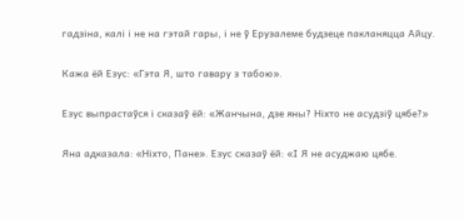гадзіна, калі і не на гэтай гары, і не ў Ерузалеме будзеце пакланяцца Айцу.

Кажа ёй Езус: «Гэта Я, што гавару з табою».

Езус выпрастаўся і сказаў ёй: «Жанчына, дзе яны? Ніхто не асудзіў цябе?»

Яна адказала: «Ніхто, Пане». Езус сказаў ёй: «І Я не асуджаю цябе.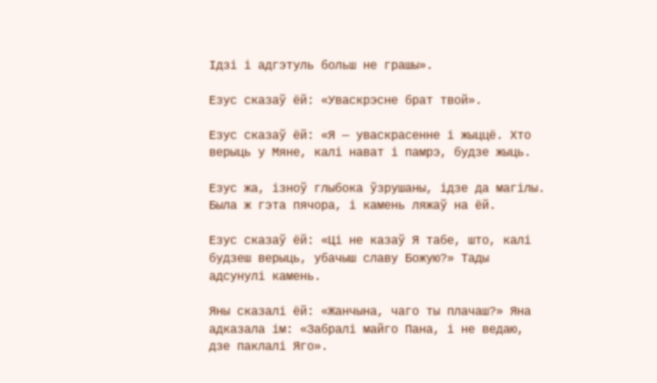Ідзі і адгэтуль больш не грашы».

Езус сказаў ёй: «Уваскрэсне брат твой».

Езус сказаў ёй: «Я — уваскрасенне і жыццё. Хто верыць у Мяне, калі нават і памрэ, будзе жыць.

Езус жа, ізноў глыбока ўзрушаны, ідзе да магілы. Была ж гэта пячора, і камень ляжаў на ёй.

Езус сказаў ёй: «Ці не казаў Я табе, што, калі будзеш верыць, убачыш славу Божую?» Тады адсунулі камень.

Яны сказалі ёй: «Жанчына, чаго ты плачаш?» Яна адказала ім: «Забралі майго Пана, і не ведаю, дзе паклалі Яго».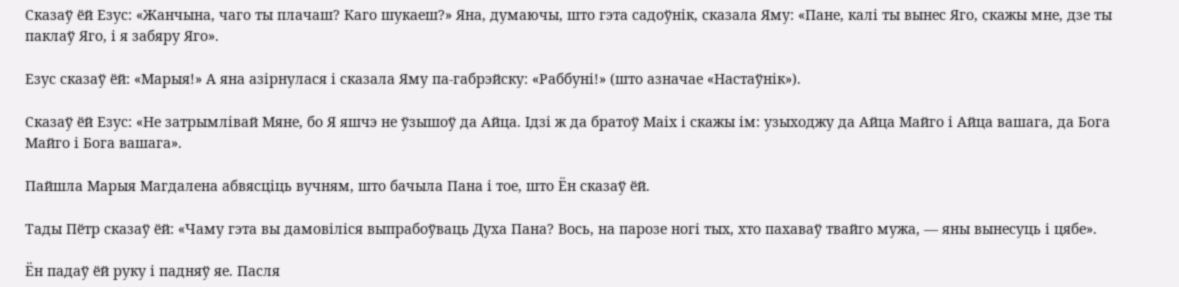Сказаў ёй Езус: «Жанчына, чаго ты плачаш? Каго шукаеш?» Яна, думаючы, што гэта садоўнік, сказала Яму: «Пане, калі ты вынес Яго, скажы мне, дзе ты паклаў Яго, і я забяру Яго».

Езус сказаў ёй: «Марыя!» А яна азірнулася і сказала Яму па-габрэйску: «Раббуні!» (што азначае «Настаўнік»).

Сказаў ёй Езус: «Не затрымлівай Мяне, бо Я яшчэ не ўзышоў да Айца. Ідзі ж да братоў Маіх і скажы ім: узыходжу да Айца Майго і Айца вашага, да Бога Майго і Бога вашага».

Пайшла Марыя Магдалена абвясціць вучням, што бачыла Пана і тое, што Ён сказаў ёй.

Тады Пётр сказаў ёй: «Чаму гэта вы дамовіліся выпрабоўваць Духа Пана? Вось, на парозе ногі тых, хто пахаваў твайго мужа, — яны вынесуць і цябе».

Ён падаў ёй руку і падняў яе. Пасля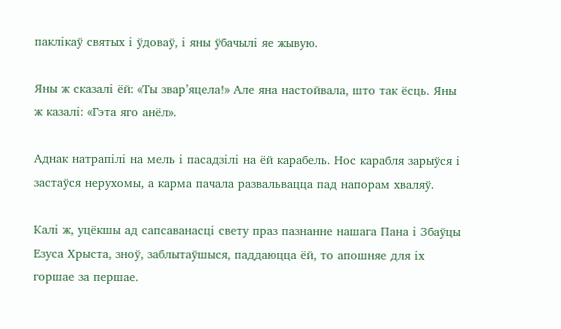паклікаў святых і ўдоваў, і яны ўбачылі яе жывую.

Яны ж сказалі ёй: «Ты звар’яцела!» Але яна настойвала, што так ёсць. Яны ж казалі: «Гэта яго анёл».

Аднак натрапілі на мель і пасадзілі на ёй карабель. Нос карабля зарыўся і застаўся нерухомы, а карма пачала развальвацца пад напорам хваляў.

Калі ж, уцёкшы ад сапсаванасці свету праз пазнанне нашага Пана і Збаўцы Езуса Хрыста, зноў, заблытаўшыся, паддаюцца ёй, то апошняе для іх горшае за першае.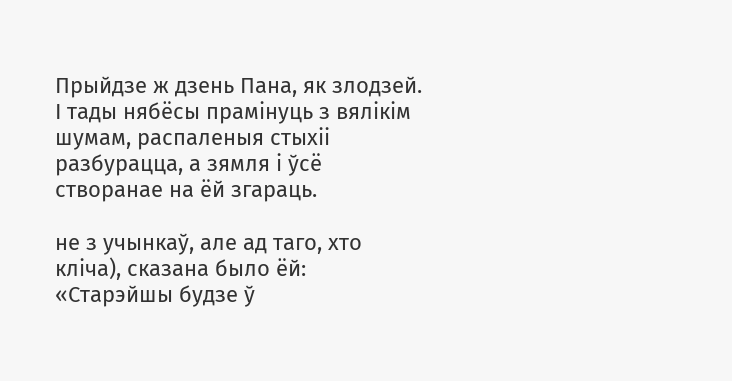Прыйдзе ж дзень Пана, як злодзей. І тады нябёсы прамінуць з вялікім шумам, распаленыя стыхіі разбурацца, а зямля і ўсё створанае на ёй згараць.

не з учынкаў, але ад таго, хто кліча), сказана было ёй: «Старэйшы будзе ў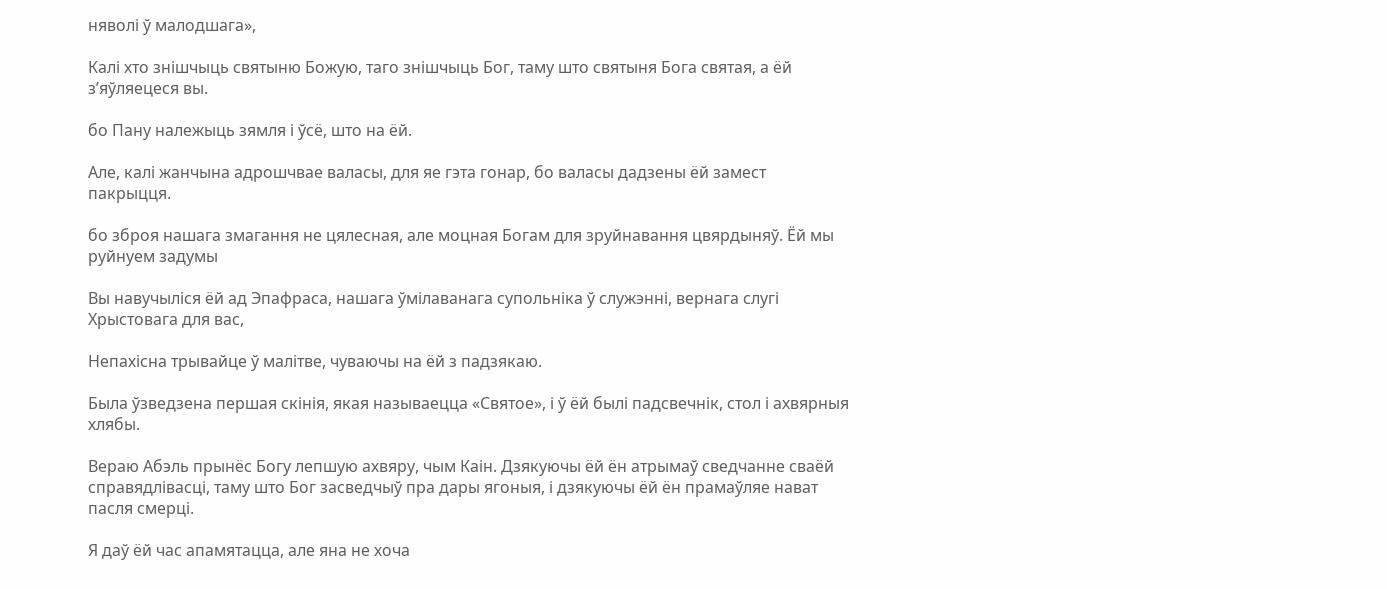няволі ў малодшага»,

Калі хто знішчыць святыню Божую, таго знішчыць Бог, таму што святыня Бога святая, а ёй з’яўляецеся вы.

бо Пану належыць зямля і ўсё, што на ёй.

Але, калі жанчына адрошчвае валасы, для яе гэта гонар, бо валасы дадзены ёй замест пакрыцця.

бо зброя нашага змагання не цялесная, але моцная Богам для зруйнавання цвярдыняў. Ёй мы руйнуем задумы

Вы навучыліся ёй ад Эпафраса, нашага ўмілаванага супольніка ў служэнні, вернага слугі Хрыстовага для вас,

Непахісна трывайце ў малітве, чуваючы на ёй з падзякаю.

Была ўзведзена першая скінія, якая называецца «Святое», і ў ёй былі падсвечнік, стол і ахвярныя хлябы.

Вераю Абэль прынёс Богу лепшую ахвяру, чым Каін. Дзякуючы ёй ён атрымаў сведчанне сваёй справядлівасці, таму што Бог засведчыў пра дары ягоныя, і дзякуючы ёй ён прамаўляе нават пасля смерці.

Я даў ёй час апамятацца, але яна не хоча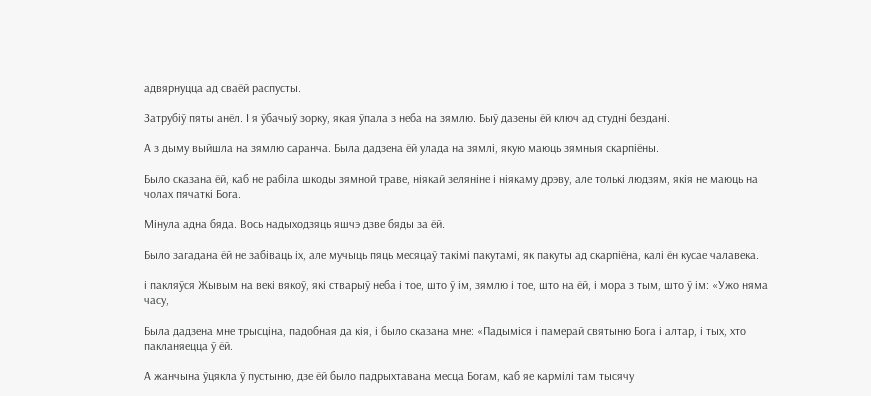адвярнуцца ад сваёй распусты.

Затрубіў пяты анёл. І я ўбачыў зорку, якая ўпала з неба на зямлю. Быў дазены ёй ключ ад студні бездані.

А з дыму выйшла на зямлю саранча. Была дадзена ёй улада на зямлі, якую маюць зямныя скарпіёны.

Было сказана ёй, каб не рабіла шкоды зямной траве, ніякай зеляніне і ніякаму дрэву, але толькі людзям, якія не маюць на чолах пячаткі Бога.

Мінула адна бяда. Вось надыходзяць яшчэ дзве бяды за ёй.

Было загадана ёй не забіваць іх, але мучыць пяць месяцаў такімі пакутамі, як пакуты ад скарпіёна, калі ён кусае чалавека.

і пакляўся Жывым на векі вякоў, які стварыў неба і тое, што ў ім, зямлю і тое, што на ёй, і мора з тым, што ў ім: «Ужо няма часу,

Была дадзена мне трысціна, падобная да кія, і было сказана мне: «Падыміся і памерай святыню Бога і алтар, і тых, хто пакланяецца ў ёй.

А жанчына ўцякла ў пустыню, дзе ёй было падрыхтавана месца Богам, каб яе кармілі там тысячу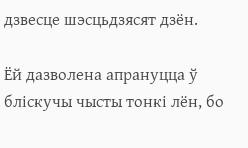дзвесце шэсцьдзясят дзён.

Ёй дазволена апрануцца ў бліскучы чысты тонкі лён, бо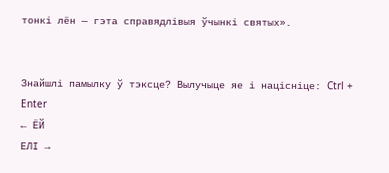тонкі лён — гэта справядлівыя ўчынкі святых».


Знайшлі памылку ў тэксце? Вылучыце яе і націсніце: Ctrl + Enter
← ЁЙ
ЕЛІ →